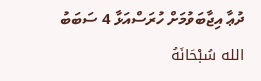ދުޢާ އިޖާބަވުމަށް ހުރަސްއަޅާ 4 ސަބަބު
الله سُبْحَانَهُ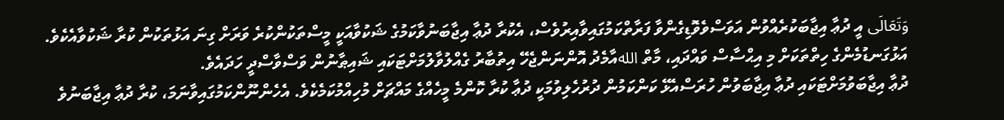وَتَعَالَى އީ ދުޢާ އިޖާބަކުރެއްވުން އަވަސްވެވޮޑިގެންވާ ފަރާތްކަމުގައިވާއިރުވެސް، އެކުރާ ދުޢާ އިޖާބަނުވާކަމުގެ ޝަކުވާއަކީ މީސްތަކުންކުރެ ވަރަށް ގިނަ އަޅުތަކުން ކުރާ ޝަކުވާއެކެވެ. އަޅުގަނޑުމެންގެ ހިތްތަކަށް މި އިޙްސާސް ވައްދައި، މާތް اللهއާމެދު އޮންނަންޖެހޭ އިތުބާރު ގެއްލުވާލުމަށްޓަކައި ޝައިޠާނުން ވަސްވާސްދީ ހަދައެވެ.
ދުޢާ އިޖާބަވުމަށްޓަކައި ދުޢާ އިޖާބަވުން ހުރަސްއެޅޭ ކަންކަމުން ދުރުހެލިވުމަކީ ދުޢާ ކުރާ ކޮންމެ މީހެއްގެ މައްޗަށް މުހިއްމުކަމެކެވެ. އެހެންނޫންކަމުގައިވާނަމަ، ކުރާ ދުޢާ އިޖާބަނުވެ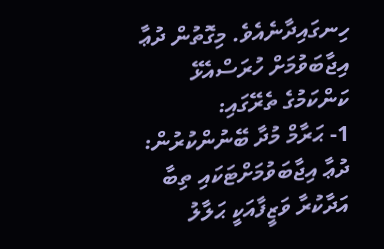ހިނގައިދާނެއެވެ. މިގޮތުން ދުޢާ އިޖާބަވުމަށް ހުރަސްއެޅޭ ކަންކަމުގެ ތެރޭގައި:
1- ޙަރާމް މުދާ ބޭނުންކުރުން: ދުޢާ އިޖާބަވުމަށްޓަކައި ތިބާ އަދާކުރާ ވަޒީފާއަކީ ޙަލާލު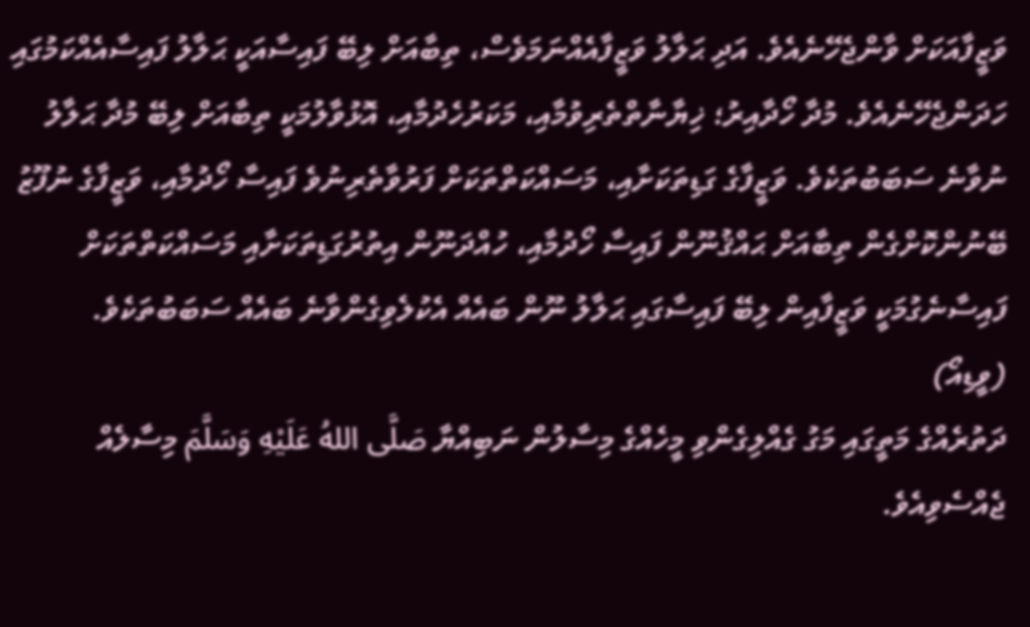ވަޒީފާއަކަށް ވާންޖެހޭނެއެވެ. އަދި ޙަލާލު ވަޒީފާއެއްނަމަވެސް، ތިބާއަށް ލިބޭ ފައިސާއަކީ ޙަލާލު ފައިސާއެއްކަމުގައި ހަދަންޖެހޭނެއެވެ. މުދާ ހޯދާއިރު؛ ޚިޔާނާތްތެރިވުމާއި، މަކަރުހެދުމާއި، އޮޅުވާލުމަކީ ތިބާއަށް ލިބޭ މުދާ ޙަލާލު ނުވާނެ ސަބަބުތަކެވެ. ވަޒީފާގެ ގަޑިތަކަށާއި، މަސައްކަތްތަކަށް ފަރުވާތެރިނުވެ ފައިސާ ހޯދުމާއި، ވަޒީފާގެ ނުފޫޒު ބޭނުންކޮށްގެން ތިބާއަށް ޙައްޤުނޫން ފައިސާ ހޯދުމާއި، ހުއްދަނޫން އިތުރުގަޑިތަކަށާއި މަސައްކަތްތަކަށް ފައިސާނެގުމަކީ ވަޒީފާއިން ލިބޭ ފައިސާގައި ޙަލާލު ނޫން ބައެއް އެކުލެވިގެންވާނެ ބައެއް ސަބަބުތަކެވެ.
(ވީޑިއޯ)
ދަތުރެއްގެ މަތީގައި މަގު ގެއްލިގެންވި މީހެއްގެ މިސާލުން ނަބިއްޔާ صَلَّى اللهُ عَلَيْهِ وَسَلَّمَ މިސާލެއް ޖެއްސެވިއެވެ.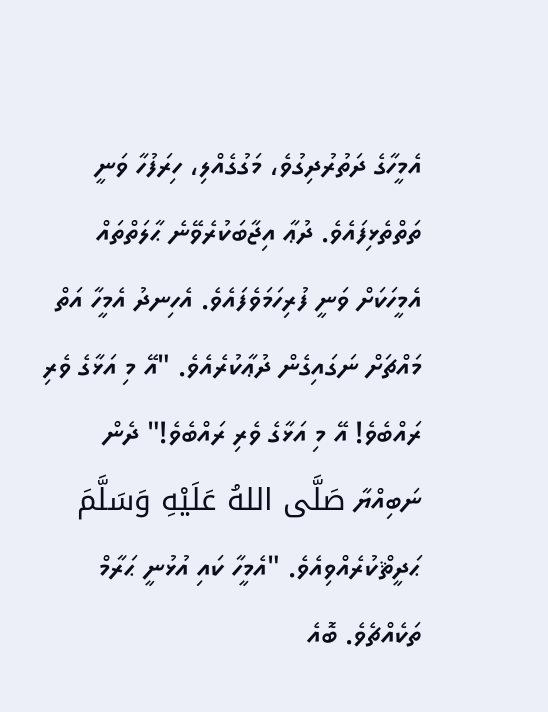އެމީހާގެ ދަތުރުދިގުވެ، މަގުގެއްލި، ހިރަފުހާ ވަނީ ތަތްތެޅިފައެވެ. ދުޢާ އިޖާބަކުރެވޭނެ ޙާލަތްތައް އެމީހަކަށް ވަނީ ފުރިހަމަވެފައެވެ. އެހިނދު އެމީހާ އަތް މައްޗަށް ނަގައިގެން ދުޢާކުރެއެވެ. "އޭ މި އަޅާގެ ވެރި ރައްބެވެ! އޭ މި އަޅާގެ ވެރި ރައްބެވެ!" ދެން ނަބިއްޔާ صَلَّى اللهُ عَلَيْهِ وَسَلَّمَ ޙަދީޘްކުރެއްވިއެވެ. "އެމީހާ ކައި އުޅުނީ ޙަރާމް ތަކެއްޗެވެ. ބޮއެ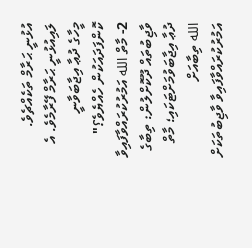އުޅުނީ ޙަރާމް ތަކެއްޗެވެ. ލައިއުޅުނީ ޙަރާމް ފޭރާމެވެ. އެ މީހާގެ ދުޢާ އިޖާބަވާނީ ކޮންފަދައަކުން ހެއްޔެވެ؟"
2- މާތް الله އަމުރުކުރައްވާފައިވާ ވާޖިބުތައް ދޫކޮށްލުން: ތިބާގެ ދުޢާ އިޖާބަވުމަށްޓަކައި؛ މާތް الله ތިބާއަށް އަމުރުކުރައްވާފައިވާ ވާޖިބުތަކަށް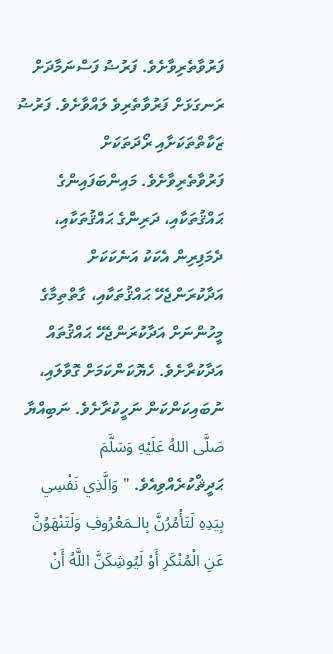ފަރުވާތެރިވާށެވެ. ފަރުޟު ފަސްނަމާދަށް ރަނގަޅަށް ފަރުވާތެރިވެ ލައްވާށެވެ. ފަރުޟު ޒަކާތްތަކަށާއި ރޯދަތަކަށް ފަރުވާތެރިވާށެވެ. މައިންބަފައިންގެ ޙައްޤުތަކާއި، ދަރިންގެ ޙައްޤުތަކާއި، ދެމަފިރިން އެކަކު އަނެކަކަށް އަދާކުރަންޖެހޭ ޙައްޤުތަކާއި، ގާތްތިމާގެ މީހުންނަށް އަދާކުރަންޖެހޭ ޙައްޤުތައް އަދާކުރާށެވެ. ހެޔޮކަންކަމަށް ގޮވާލައި، ނުބައިކަންކަން ނަހީކުރާށެވެ. ނަބިއްޔާ صَلَّى اللهُ عَلَيْهِ وَسَلَّمَ ޙަދީޘްކުރެއްވިއެވެ. "وَالَّذِي نَفْسِي بِيَدِهِ لَتَأْمُرُنَّ بِالـمَعْرُوفِ وَلَتَنْهَوُنَّ عَنِ الْمُنْكَرِ أَوْ لَيُوشِكَنَّ اللَّهُ أَنْ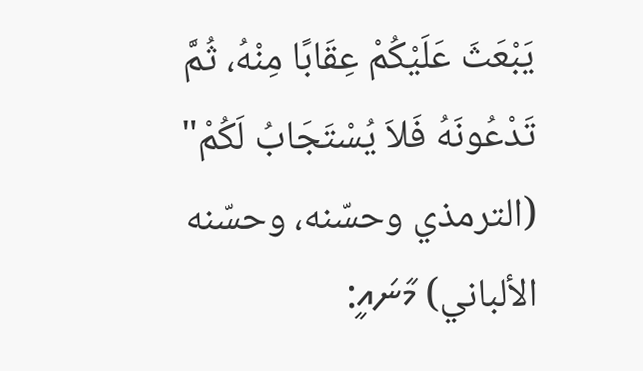يَبْعَثَ عَلَيْكُمْ عِقَابًا مِنْهُ، ثُمَّ تَدْعُونَهُ فَلاَ يُسْتَجَابُ لَكُمْ" (الترمذي وحسّنه، وحسّنه الألباني) މާނައީ: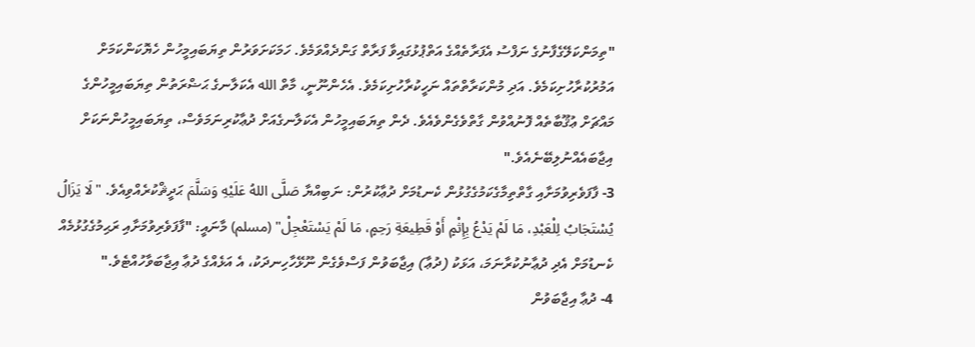"ތިމަންކަލޭގެފާނުގެ ނަފްސު އެފަރާތެއްގެ އަތްޕުޅުގައިވާ ފަރާތް ގަންދެއްވަމެވެ. ހަމަކަށަވަރުން ތިޔަބައިމީހުން ހެޔޮކަންކަމަށް އަމުރުކުރާހުށިކަމެވެ. އަދި މުންކަރާތްތައް ނަހީކުރާހުށިކަމެވެ. އެހެންނޫނީ، މާތް الله އެކަލާނގެ ޙަޟްރަތުން ތިޔަބައިމީހުންގެ މައްޗަށް ޢުޤޫބާތެއް ފޮނުއްވުން ގާތްވެގެންވެއެވެ. ދެން ތިޔަބައިމީހުން އެކަލާނގެއަށް ދުޢާކުރިނަމަވެސް، ތިޔަބައިމީހުންނަކަށް އިޖާބައެއްނުލިބޭނެއެވެ."
3- ފާފަވެރިވުމަށާއި ގާތްތިމާގެކަމުގެގުޅުން ކެނޑުމަށް ދުޢާކުރުން: ނަބިއްޔާ صَلَّى اللهُ عَلَيْهِ وَسَلَّمَ ޙަދީޘްކުރެއްވިއެވެ. "لَا يَزَالُ يُسْتَجَابُ لِلْعَبْدِ، مَا لَمْ يَدْعُ بِإِثْمٍ أَوْ قَطِيعَةِ رَحِمٍ، مَا لَمْ يَسْتَعْجِلْ" (مسلم) މާނައީ: "ފާފަވެރިވުމަށާއި ރަޙިމުގެގުޅުމެއް ކެނޑުމަށް އެދި ދުޢާނުކުރާނަމަ، އަޅަކު (ދުޢާ) އިޖާބަވުން ފަސްވެގެން ނޫޅޭހާހިނދަކު، އެ އަޅެއްގެ ދުޢާ އިޖާބަވާހުއްޓެވެ."
4- ދުޢާ އިޖާބަވުން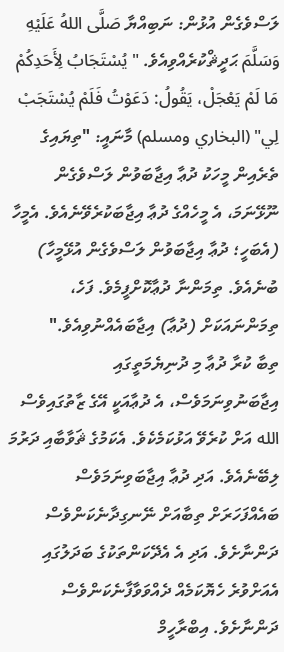ލަސްވެގެން އުޅުން: ނަބިއްޔާ صَلَّى اللهُ عَلَيْهِ وَسَلَّمَ ޙަދީޘްކުރެއްވިއެވެ. "يُسْتَجَابُ لِأَحَدِكُمْ مَا لَمْ يَعْجَلْ، يَقُولُ: دَعَوْتُ فَلَمْ يُسْتَجَبْ لِي" (البخاري ومسلم) މާނައީ: "ތިޔައިގެ ތެރެއިން މީހަކު ދުޢާ އިޖާބަވުން ލަސްވެގެން ނޫޅޭނަމަ، އެ މީހެއްގެ ދުޢާ އިޖާބަކުރެވޭނެއެވެ. އެމީހާ (އެބަހީ؛ ދުޢާ އިޖާބަވުން ލަސްވެގެން އުޅޭމީހާ) ބުނެއެވެ. ތިމަންނާ ދުޢާކޮށްފީމެވެ. ފަހެ، ތިމަންނައަކަށް (ދުޢާ) އިޖާބައެއްނުވިއެވެ."
ތިބާ ކުރާ ދުޢާ މި ދުނިޔެމަތީގައި އިޖާބަނުވިނަމަވެސް، އެ ދުޢާއަކީ އޭގެ ޒާތުގައިވެސް الله އަށް ކުރެވޭ އަޅުކަމެކެވެ. އެކަމުގެ ޘަވާބާއި ދަރުމަ ލިބޭނެއެވެ. އަދި ދުޢާ އިޖާބަވިނަމަވެސް ބައެއްފަހަރަށް ތިބާއަށް ނޭނގިދާނެކަންވެސް ދަންނާށެވެ. އަދި އެ އެދޭކަންތަކުގެ ބަދަލުގައި އެއަށްވުރެ ހެޔޮކަމެއް ދެއްވަވާފާނެކަންވެސް ދަންނާށެވެ. އިބްރާހީމް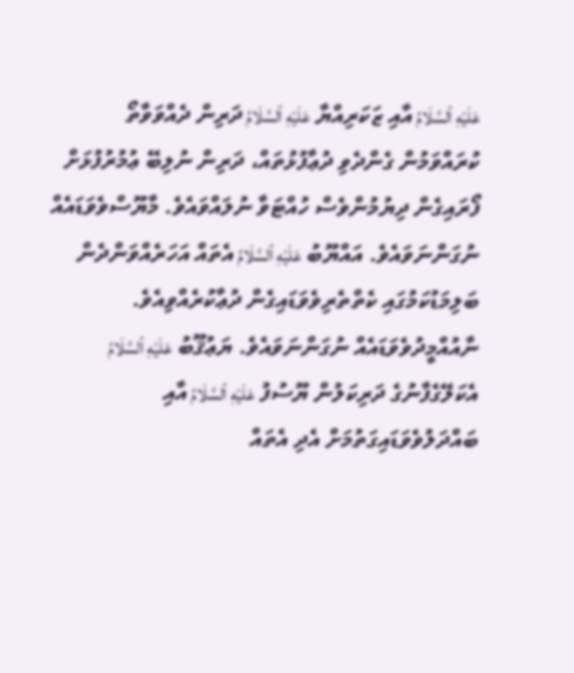عَلَيْهِ ٱلسَّلَامُ އާއި ޒަކަރިއްޔާ عَلَيْهِ ٱلسَّلَامُ ދަރިން ދެއްވަވާތޯ ކުރައްވަމުން ގެންދެވި ދުޢާފުޅުތައް، ދަރިން ނުލިބޭ ޢުމުރުފުޅަށް ފޯރައިގެން ދިޔުމުންވެސް ހުއްޓަވާ ނުލައްވައެވެ. މާޔޫސްވެވަޑައެއް ނުގަންނަވައެވެ. އައްޔޫބު عَلَيْهِ ٱلسَّلَامُ އެތައް އަހަރެއްވަންދެން ބަލިމަޑުކަމުގައި ކެތްތެރިވެވަޑައިގެން ދުޢާކުރެއްވިއެވެ. ނާއުއްމީދުވެވަޑައެއް ނުގަންނަވައެވެ. ޔަޢުޤޫބު عَلَيْهِ ٱلسَّلَامُ އެކަލޭގެފާނުގެ ދަރިކަލުން ޔޫސުފު عَلَيْهِ ٱلسَّلَامُ އާއި ބައްދަލުވެވަޑައިގަތުމަށް އެދި އެތައް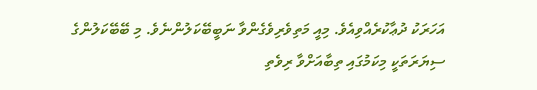އަހަރަކު ދުޢާކުރެއްވިއެވެ. މިއީ މަތިވެރިވެގެންވާ ނަބީބޭކަލުންނެވެ. މި ބޭބޭކަލުންގެ ސިޔަރަތަކީ މިކަމުގައި ތިބާއަށްވާ ރިވެތި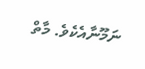ނަމޫނާއެކެވެ. މާތް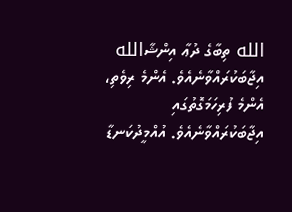الله ތިބާގެ ދުޢާ އިންޝާالله އިޖާބަކުރައްވާނެއެވެ. އެންމެ ރިވެތި، އެންމެ ފުރިހަމަގޮތުގައި އިޖާބަކުރައްވާނެއެވެ. އުއްމީދުކަނޑާ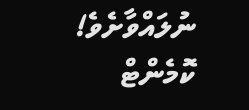ނުލައްވާށެވެ!
ކޮމެންޓް